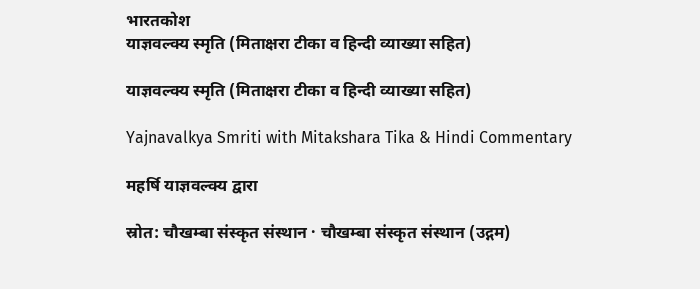भारतकोश
याज्ञवल्क्य स्मृति (मिताक्षरा टीका व हिन्दी व्याख्या सहित)

याज्ञवल्क्य स्मृति (मिताक्षरा टीका व हिन्दी व्याख्या सहित)

Yajnavalkya Smriti with Mitakshara Tika & Hindi Commentary

महर्षि याज्ञवल्क्य द्वारा

स्रोत: चौखम्बा संस्कृत संस्थान · चौखम्बा संस्कृत संस्थान (उद्गम)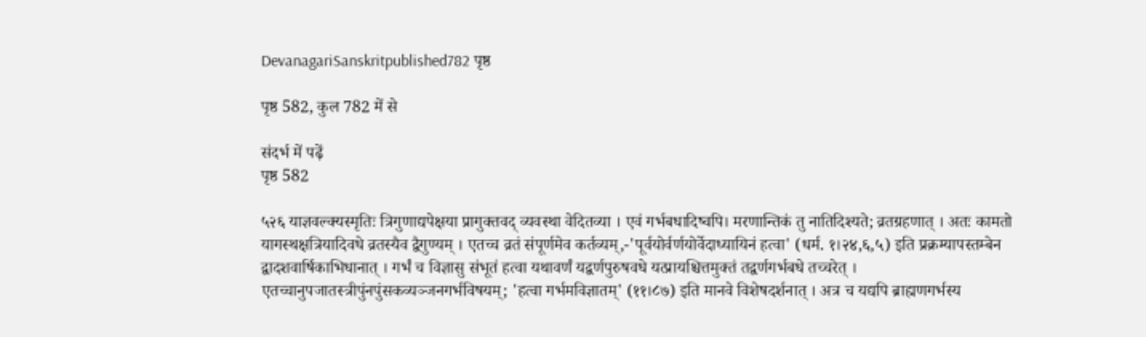DevanagariSanskritpublished782 पृष्ठ

पृष्ठ 582, कुल 782 में से

संदर्भ में पढ़ें
पृष्ठ 582

५२६ याज्ञवल्क्यस्मृतिः त्रिगुणाद्यपेक्षया प्रागुक्तवद् व्यवस्था वेदितव्या । एवं गर्भबधादिष्वपि। मरणान्तिकं तु नातिदिश्यते; व्रतग्रहणात् । अतः कामतो यागस्थक्षत्रियादिवधे व्रतस्यैव द्वैगुण्यम् । एतच्च व्रतं संपूर्णमेव कर्तव्यम्,-'पूर्वयोर्वर्णयोर्वेदाध्यायिनं हत्वा' (धर्म. १।२४,६,५) इति प्रक्रम्यापस्तम्बेन द्वादशवार्षिकाभिधानात् । गर्भं च विज्ञासु संभूतं हत्वा यथावर्णं यद्वर्णपुरुषवधे यत्प्रायश्चित्तमुक्तं तद्वर्णगर्भबधे तच्चरेत् । एतच्चानुपजातस्त्रीपुंनपुंसकव्यञ्जनगर्भविषयम्; 'हत्वा गर्भमविज्ञातम्' (११।८७) इति मानवे विशेषदर्शनात् । अत्र च यद्यपि ब्राह्मणगर्भस्य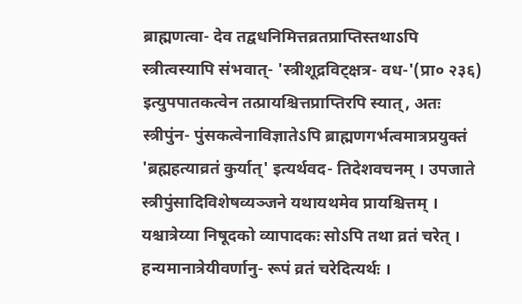ब्राह्मणत्वा- देव तद्वधनिमित्तव्रतप्राप्तिस्तथाऽपि स्त्रीत्वस्यापि संभवात्- 'स्त्रीशूद्रविट्क्षत्र- वध-'(प्रा० २३६) इत्युपपातकत्वेन तत्प्रायश्चित्तप्राप्तिरपि स्यात्, अतः स्त्रीपुंन- पुंसकत्वेनाविज्ञातेऽपि ब्राह्मणगर्भत्वमात्रप्रयुक्तं 'ब्रह्महत्याव्रतं कुर्यात्' इत्यर्थवद- तिदेशवचनम् । उपजाते स्त्रीपुंसादिविशेषव्यञ्जने यथायथमेव प्रायश्चित्तम् । यश्चात्रेय्या निषूदको व्यापादकः सोऽपि तथा व्रतं चरेत् । हन्यमानात्रेयीवर्णानु- रूपं व्रतं चरेदित्यर्थः ।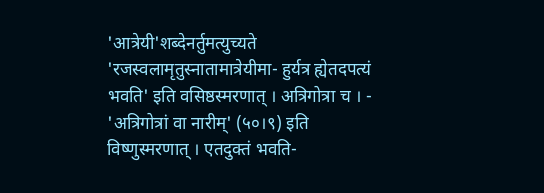'आत्रेयी'शब्देनर्तुमत्युच्यते 'रजस्वलामृतुस्नातामात्रेयीमा- हुर्यत्र ह्येतदपत्यं भवति' इति वसिष्ठस्मरणात् । अत्रिगोत्रा च । - 'अत्रिगोत्रां वा नारीम्' (५०।९) इति विष्णुस्मरणात् । एतदुक्तं भवति-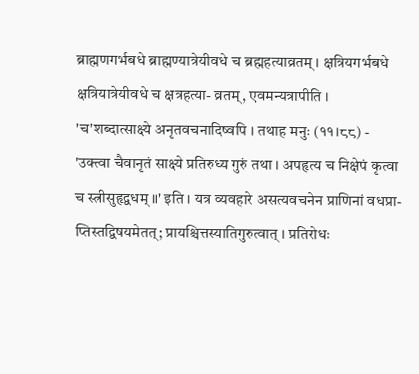ब्राह्मणगर्भबधे ब्राह्मण्यात्रेयीवधे च ब्रह्महत्याव्रतम् । क्षत्रियगर्भबधे क्षत्रियात्रेयीवधे च क्षत्रहत्या- व्रतम्, एवमन्यत्रापीति । 'च'शब्दात्साक्ष्ये अनृतवचनादिष्वपि । तथाह मनुः (११।८८) - 'उक्त्वा चैवानृतं साक्ष्ये प्रतिरुध्य गुरुं तथा । अपहृत्य च निक्षेपं कृत्वा च स्त्रीसुहृद्वधम् ॥' इति । यत्र व्यवहारे असत्यवचनेन प्राणिनां वधप्रा- प्तिस्तद्विषयमेतत्; प्रायश्चित्तस्यातिगुरुत्वात् । प्रतिरोधः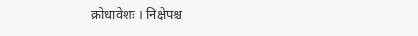क्रोधावेशः । निक्षेपश्च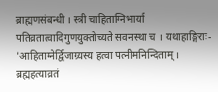ब्राह्मणसंबन्धी । स्त्री चाहिताग्निभार्या पतिव्रतात्वादिगुणयुक्तोच्यते सवनस्था च । यथाहाङ्गिराः- 'आहिताग्नेर्द्विजाग्र्यस्य हत्वा पत्नीमनिन्दिताम् । ब्रह्महत्याव्रतं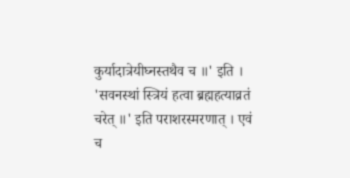कुर्यादात्रेयीघ्नस्तथैव च ॥' इति । 'सवनस्थां स्त्रियं हत्वा ब्रह्महत्याव्रतं चरेत् ॥' इति पराशरस्मरणात् । एवं च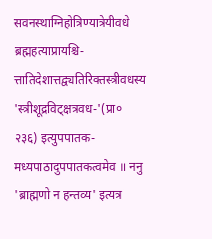सवनस्थाग्निहोत्रिण्यात्रेयीवधे ब्रह्महत्याप्रायश्चि- त्तातिदेशात्तद्व्यतिरिक्तस्त्रीवधस्य 'स्त्रीशूद्रविट्क्षत्रवध-'(प्रा० २३६) इत्युपपातक- मध्यपाठादुपपातकत्वमेव ॥ ननु 'ब्राह्मणो न हन्तव्य' इत्यत्र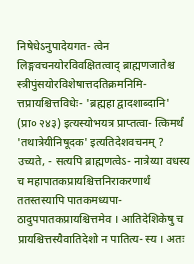निषेधेऽनुपादेयगत- त्वेन लिङ्गवचनयोरविवक्षितत्वाद् ब्राह्मणजातेश्च स्त्रीपुंसयोरविशेषात्तदतिक्रमनिमि- त्तप्रायश्चित्तविधेः- 'ब्रह्महा द्वादशाब्दानि' (प्रा० २४३) इत्यस्योभयत्र प्राप्तत्वा- त्किमर्थं 'तथात्रेयीनिषूदक' इत्यतिदेशवचनम् ? उच्यते, - सत्यपि ब्राह्मणत्वेऽ- नात्रेय्या वधस्य च महापातकप्रायश्चित्तनिराकरणार्थं ततस्तस्यापि पातकमध्यपा- ठादुपपातकप्रायश्चित्तमेव । आतिदेशिकेषु च प्रायश्चित्तस्यैवातिदेशो न पातित्य- स्य । अतः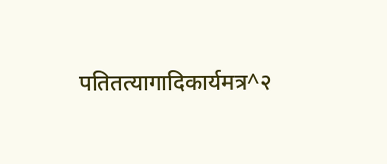पतितत्यागादिकार्यमत्र^२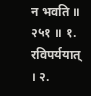न भवति ॥ २५१ ॥ १. रविपर्ययात् । २.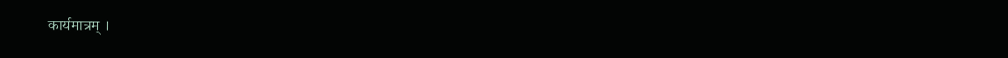कार्यमात्रम् ।